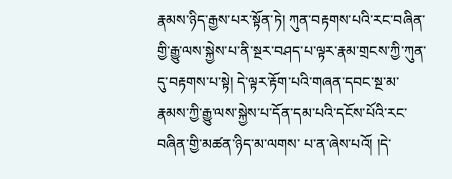རྣམས་ཉིད་རྒྱས་པར་སྟོན་ཏེ། ཀུན་བརྟགས་པའི་རང་བཞིན་གྱི་རྒྱུ་ལས་སྐྱེས་པ་ནི་སྔར་བཤད་པ་ལྟར་རྣམ་གྲངས་ཀྱི་ཀུན་དུ་བརྟགས་པ་སྟེ། དེ་ལྟར་རྟོག་པའི་གཞན་དབང་སྔ་མ་རྣམས་ཀྱི་རྒྱུ་ལས་སྐྱེས་པ་དོན་དམ་པའི་དངོས་པོའི་རང་བཞིན་གྱི་མཚན་ཉིད་མ་ལགས་ པ་ན་ཞེས་པའོ། །དེ་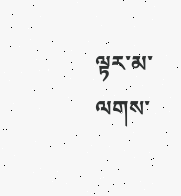ལྟར་མ་ལགས་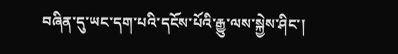བཞིན་དུ་ཡང་དག་པའི་དངོས་པོའི་རྒྱུ་ལས་སྐྱེས་ཤིང་།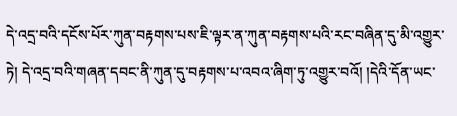དེ་འདྲ་བའི་དངོས་པོར་ཀུན་བརྟགས་པས་ཇི་ལྟར་ན་ཀུན་བརྟགས་པའི་རང་བཞིན་དུ་མི་འགྱུར་ཏེ། དེ་འདྲ་བའི་གཞན་དབང་ནི་ཀུན་དུ་བརྟགས་པ་འབའ་ཞིག་ཏུ་འགྱུར་བའོ། །དེའི་དོན་ཡང་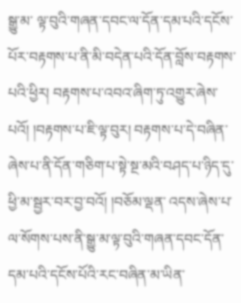སྒྱུ་མ་ ལྟ་བུའི་གཞན་དབང་ལ་དོན་དམ་པའི་དངོས་པོར་བརྟགས་པ་ནི་མི་བདེན་པའི་དོན་བློས་བརྟགས་པའི་ཕྱིར། བརྟགས་པ་འབའ་ཞིག་ཏུ་འགྱུར་ཞེས་པའོ། །བརྟགས་པ་ཇི་ལྟ་བུར། བརྟགས་པ་དེ་བཞིན་ཞེས་པ་ནི་དོན་གཅིག་པ་སྟེ་སྔ་མའི་བཤད་པ་ཉིད་དུ་ཕྱི་མ་སྦྱར་བར་བྱ་བའོ། །བཅོམ་ལྡན་ འདས་ཞེས་པ་ལ་སོགས་པས་ནི་སྒྱུ་མ་ལྟ་བུའི་གཞན་དབང་དོན་དམ་པའི་དངོས་པོའི་རང་བཞིན་མ་ཡིན་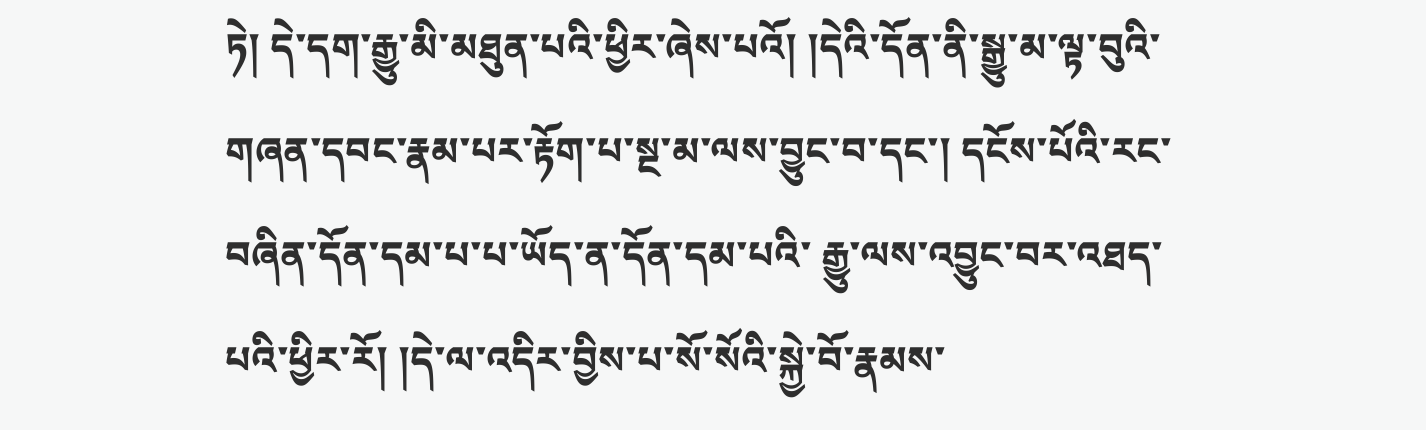ཏེ། དེ་དག་རྒྱུ་མི་མཐུན་པའི་ཕྱིར་ཞེས་པའོ། །དེའི་དོན་ནི་སྒྱུ་མ་ལྟ་བུའི་གཞན་དབང་རྣམ་པར་རྟོག་པ་སྔ་མ་ལས་བྱུང་བ་དང་། དངོས་པོའི་རང་བཞིན་དོན་དམ་པ་པ་ཡོད་ན་དོན་དམ་པའི་ རྒྱུ་ལས་འབྱུང་བར་འཐད་པའི་ཕྱིར་རོ། །དེ་ལ་འདིར་བྱིས་པ་སོ་སོའི་སྐྱེ་བོ་རྣམས་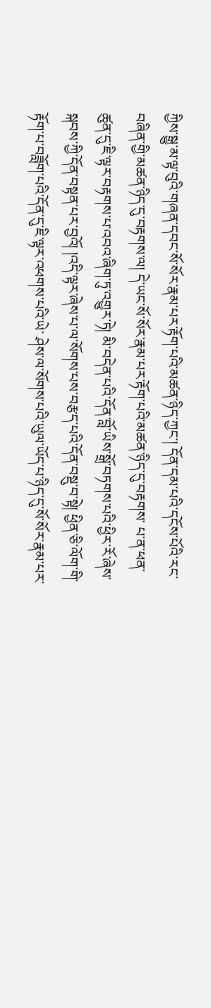ཀྱིས་སྒྱུ་མ་ལྟ་བུའི་གཞན་དབང་སོ་སོར་རྣམ་པར་རྟོག་པའི་མཚན་ཉིད་ཀྱང་། དོན་དམ་པའི་དངོས་པོའི་རང་བཞིན་གྱི་མཚན་ཉིད་དུ་བརྟགས་ལ། དེ་ཡང་སོ་སོར་རྣམ་པར་རྟོག་པའི་མཚན་ཉིད་དུ་བརྟགས་ པ་ན་ཕན་ཚུན་དུ་ཇི་ལྟར་བརྟགས་པ་འབའ་ཞིག་ཏུ་འགྱུར་ཏེ། མི་བདེན་པའི་དོན་བློ་ཡིས་སྒྲོ་བཏགས་པའི་ཕྱིར་རོ་ཞེས་སྐབས་ཀྱི་དོན་བསྟན་པར་བྱའོ། །འདི་ལྟར་ཞེས་པ་ལ་སོགས་པས་བརྩད་པའི་དོན་བསྡུ་བ་སྟེ། ཕྱིན་ཅི་ལོག་གི་རྟོག་པ་བཟློག་པའི་དོན་དུ་ཇི་ལྟར་འཕགས་པའི་ཡེ་ ཤེས་ལ་སོགས་པའི་ཡུལ་ཡོད་པ་ཉིད་དུ་སོ་སོར་རྣམ་པར་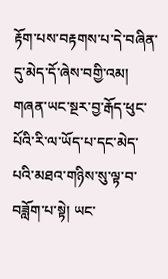རྟོག་པས་བརྟགས་པ་དེ་བཞིན་དུ་མེད་དོ་ཞེས་བགྱི་འམ། གཞན་ཡང་སྔར་བྱ་རྒོད་ཕུང་པོའི་རི་ལ་ཡོད་པ་དང་མེད་པའི་མཐའ་གཉིས་སུ་ལྟ་བ་བཟློག་པ་སྟེ། ཡང་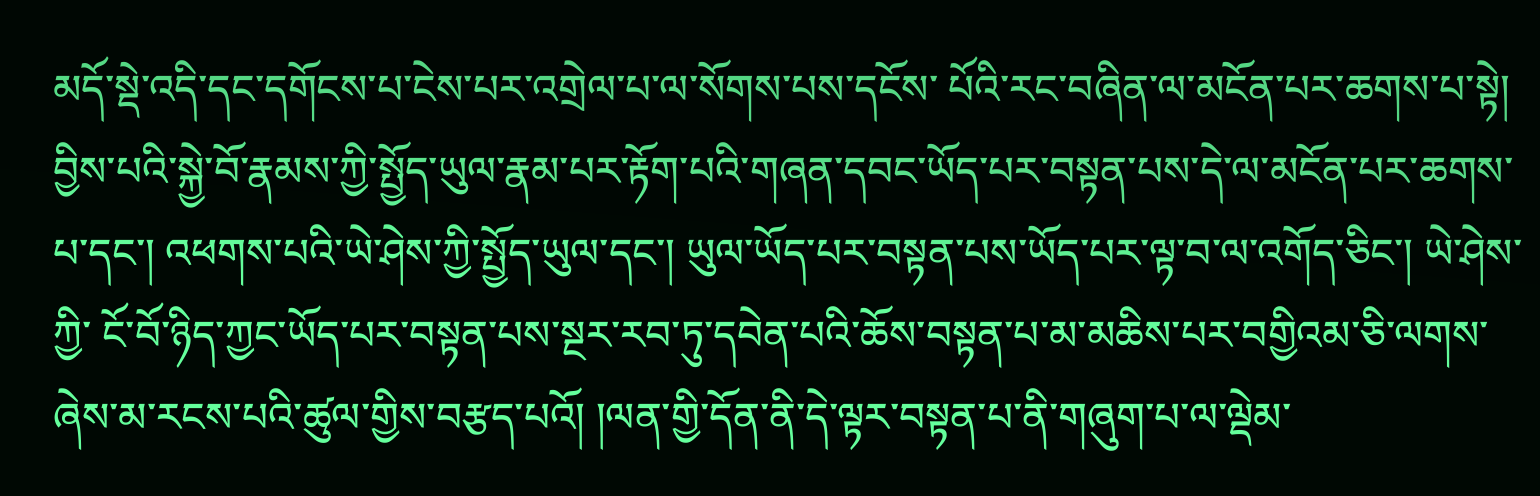མདོ་སྡེ་འདི་དང་དགོངས་པ་ངེས་པར་འགྲེལ་པ་ལ་སོགས་པས་དངོས་ པོའི་རང་བཞིན་ལ་མངོན་པར་ཆགས་པ་སྟེ། བྱིས་པའི་སྐྱེ་བོ་རྣམས་ཀྱི་སྤྱོད་ཡུལ་རྣམ་པར་རྟོག་པའི་གཞན་དབང་ཡོད་པར་བསྟན་པས་དེ་ལ་མངོན་པར་ཆགས་པ་དང་། འཕགས་པའི་ཡེ་ཤེས་ཀྱི་སྤྱོད་ཡུལ་དང་། ཡུལ་ཡོད་པར་བསྟན་པས་ཡོད་པར་ལྟ་བ་ལ་འགོད་ཅིང་། ཡེ་ཤེས་ཀྱི་ ངོ་བོ་ཉིད་ཀྱང་ཡོད་པར་བསྟན་པས་སྔར་རབ་ཏུ་དབེན་པའི་ཆོས་བསྟན་པ་མ་མཆིས་པར་བགྱིའམ་ཅི་ལགས་ཞེས་མ་རངས་པའི་ཚུལ་གྱིས་བརྩད་པའོ། །ལན་གྱི་དོན་ནི་དེ་ལྟར་བསྟན་པ་ནི་གཞུག་པ་ལ་ལྡེམ་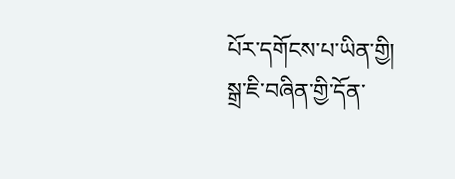པོར་དགོངས་པ་ཡིན་གྱི། སྒྲ་ཇི་བཞིན་གྱི་དོན་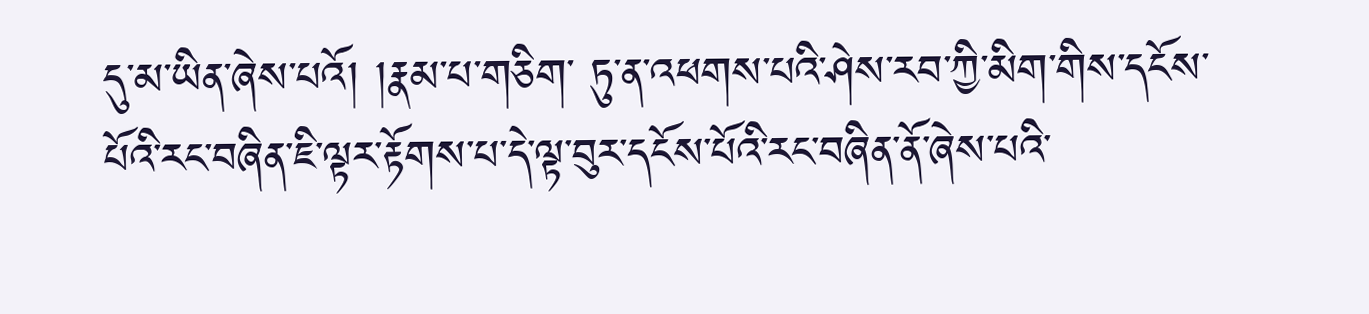དུ་མ་ཡིན་ཞེས་པའོ། །རྣམ་པ་གཅིག་ ཏུ་ན་འཕགས་པའི་ཤེས་རབ་ཀྱི་མིག་གིས་དངོས་པོའི་རང་བཞིན་ཇི་ལྟར་རྟོགས་པ་དེ་ལྟ་བུར་དངོས་པོའི་རང་བཞིན་ནོ་ཞེས་པའི་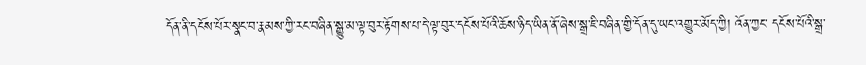དོན་ནི་དངོས་པོར་སྣང་བ་རྣམས་ཀྱི་རང་བཞིན་སྒྱུ་མ་ལྟ་བུར་རྟོགས་པ་དེ་ལྟ་བུར་དངོས་པོའི་ཆོས་ཉིད་ཡིན་ནོ་ཞེས་སྒྲ་ཇི་བཞིན་གྱི་དོན་དུ་ཡང་འགྱུར་མོད་ཀྱི། འོན་ཀྱང་ དངོས་པོའི་སྒྲ་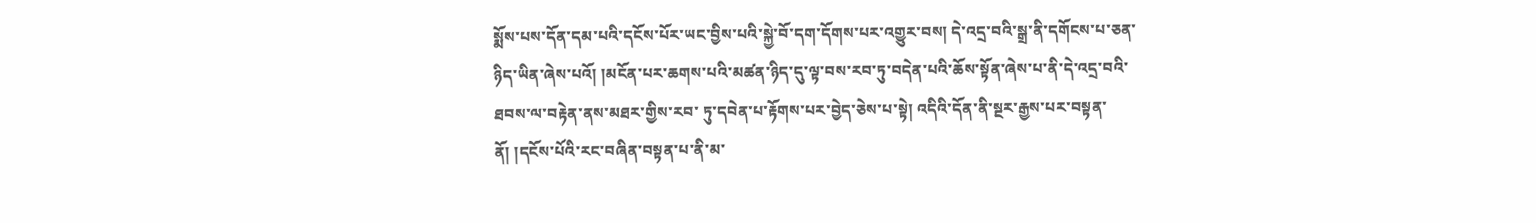སྨོས་པས་དོན་དམ་པའི་དངོས་པོར་ཡང་བྱིས་པའི་སྐྱེ་བོ་དག་དོགས་པར་འགྱུར་བས། དེ་འདྲ་བའི་སྒྲ་ནི་དགོངས་པ་ཅན་ཉིད་ཡིན་ཞེས་པའོ། །མངོན་པར་ཆགས་པའི་མཚན་ཉིད་དུ་ལྟ་བས་རབ་ཏུ་བདེན་པའི་ཆོས་སྟོན་ཞེས་པ་ནི་དེ་འདྲ་བའི་ཐབས་ལ་བརྟེན་ནས་མཐར་གྱིས་རབ་ ཏུ་དབེན་པ་རྟོགས་པར་བྱེད་ཅེས་པ་སྟེ། འདིའི་དོན་ནི་སྔར་རྒྱས་པར་བསྟན་ནོ། །དངོས་པོའི་རང་བཞིན་བསྟན་པ་ནི་མ་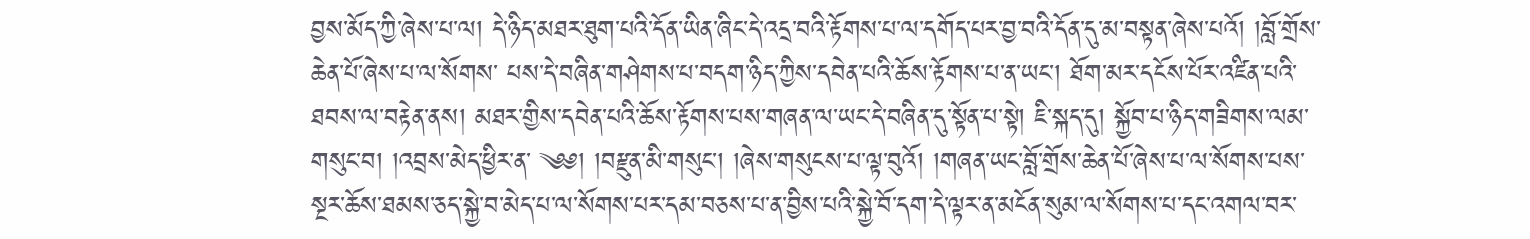བྱས་མོད་ཀྱི་ཞེས་པ་ལ། དེ་ཉིད་མཐར་ཐུག་པའི་དོན་ཡིན་ཞིང་དེ་འདྲ་བའི་རྟོགས་པ་ལ་དགོད་པར་བྱ་བའི་དོན་དུ་མ་བསྟན་ཞེས་པའོ། །བློ་གྲོས་ཆེན་པོ་ཞེས་པ་ལ་སོགས་ པས་དེ་བཞིན་གཤེགས་པ་བདག་ཉིད་ཀྱིས་དབེན་པའི་ཆོས་རྟོགས་པ་ན་ཡང་། ཐོག་མར་དངོས་པོར་འཛིན་པའི་ཐབས་ལ་བརྟེན་ནས། མཐར་གྱིས་དབེན་པའི་ཆོས་རྟོགས་པས་གཞན་ལ་ཡང་དེ་བཞིན་དུ་སྟོན་པ་སྟེ། ཇི་སྐད་དུ། སྐྱོབ་པ་ཉིད་གཟིགས་ལམ་གསུང་བ། །འབྲས་མེད་ཕྱིར་ན་ ༄༅། །བརྫུན་མི་གསུང་། །ཞེས་གསུངས་པ་ལྟ་བུའོ། །གཞན་ཡང་བློ་གྲོས་ཆེན་པོ་ཞེས་པ་ལ་སོགས་པས་སྔར་ཆོས་ཐམས་ཅད་སྐྱེ་བ་མེད་པ་ལ་སོགས་པར་དམ་བཅས་པ་ན་བྱིས་པའི་སྐྱེ་བོ་དག་དེ་ལྟར་ན་མངོན་སུམ་ལ་སོགས་པ་དང་འགལ་བར་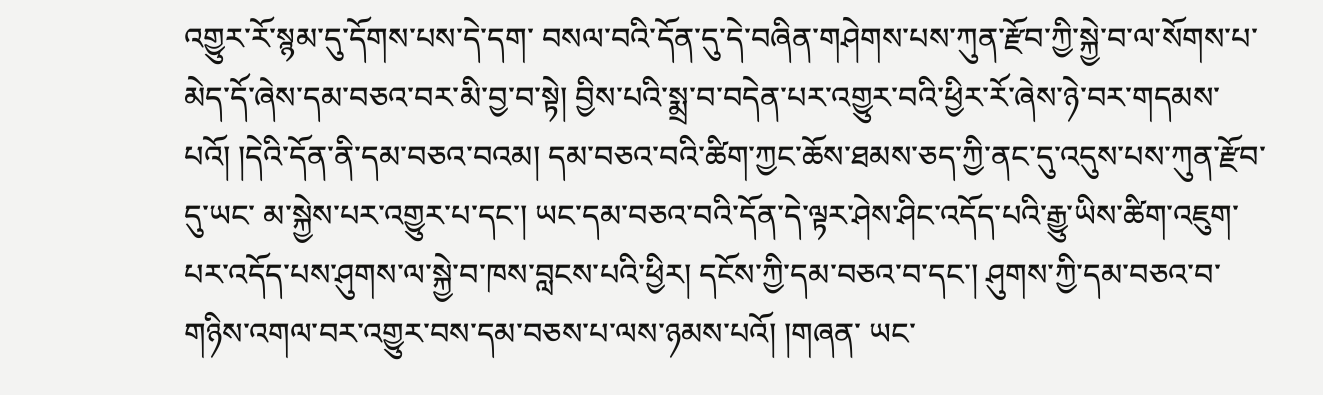འགྱུར་རོ་སྙམ་དུ་དོགས་པས་དེ་དག་ བསལ་བའི་དོན་དུ་དེ་བཞིན་གཤེགས་པས་ཀུན་རྫོབ་ཀྱི་སྐྱེ་བ་ལ་སོགས་པ་མེད་དོ་ཞེས་དམ་བཅའ་བར་མི་བྱ་བ་སྟེ། བྱིས་པའི་སྨྲ་བ་བདེན་པར་འགྱུར་བའི་ཕྱིར་རོ་ཞེས་ཉེ་བར་གདམས་པའོ། །དེའི་དོན་ནི་དམ་བཅའ་བའམ། དམ་བཅའ་བའི་ཚིག་ཀྱང་ཆོས་ཐམས་ཅད་ཀྱི་ནང་དུ་འདུས་པས་ཀུན་རྫོབ་དུ་ཡང་ མ་སྐྱེས་པར་འགྱུར་པ་དང་། ཡང་དམ་བཅའ་བའི་དོན་དེ་ལྟར་ཤེས་ཤིང་འདོད་པའི་རྒྱུ་ཡིས་ཚིག་འཇུག་པར་འདོད་པས་ཤུགས་ལ་སྐྱེ་བ་ཁས་བླངས་པའི་ཕྱིར། དངོས་ཀྱི་དམ་བཅའ་བ་དང་། ཤུགས་ཀྱི་དམ་བཅའ་བ་གཉིས་འགལ་བར་འགྱུར་བས་དམ་བཅས་པ་ལས་ཉམས་པའོ། །གཞན་ ཡང་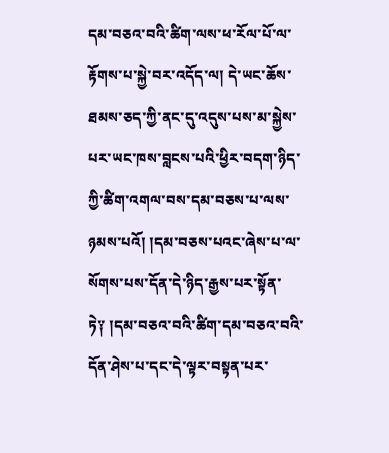དམ་བཅའ་བའི་ཚིག་ལས་ཕ་རོལ་པོ་ལ་རྟོགས་པ་སྐྱེ་བར་འདོད་ལ། དེ་ཡང་ཆོས་ཐམས་ཅད་ཀྱི་ནང་དུ་འདུས་པས་མ་སྐྱེས་པར་ཡང་ཁས་བླངས་པའི་ཕྱིར་བདག་ཉིད་ཀྱི་ཚིག་འགལ་བས་དམ་བཅས་པ་ལས་ཉམས་པའོ། །དམ་བཅས་པའང་ཞེས་པ་ལ་སོགས་པས་དོན་དེ་ཉིད་རྒྱས་པར་སྟོན་ ཏེ༑ །དམ་བཅའ་བའི་ཚིག་དམ་བཅའ་བའི་དོན་ཤེས་པ་དང་དེ་ལྟར་བསྟན་པར་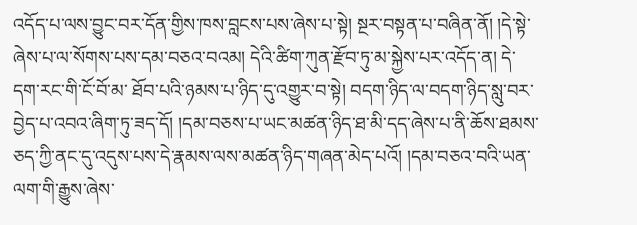འདོད་པ་ལས་བྱུང་བར་དོན་གྱིས་ཁས་བླངས་པས་ཞེས་པ་སྟེ། སྔར་བསྟན་པ་བཞིན་ནོ། །དེ་སྟེ་ཞེས་པ་ལ་སོགས་པས་དམ་བཅའ་བའམ། དེའི་ཚིག་ཀུན་རྫོབ་ཏུ་མ་སྐྱེས་པར་འདོད་ན། དེ་དག་རང་གི་ངོ་བོ་མ་ ཐོབ་པའི་ཉམས་པ་ཉིད་དུ་འགྱུར་བ་སྟེ། བདག་ཉིད་ལ་བདག་ཉིད་སླུ་བར་བྱེད་པ་འབའ་ཞིག་ཏུ་ཟད་དོ། །དམ་བཅས་པ་ཡང་མཚན་ཉིད་ཐ་མི་དད་ཞེས་པ་ནི་ཆོས་ཐམས་ཅད་ཀྱི་ནང་དུ་འདུས་པས་དེ་རྣམས་ལས་མཚན་ཉིད་གཞན་མེད་པའོ། །དམ་བཅའ་བའི་ཡན་ལག་གི་རྒྱུས་ཞེས་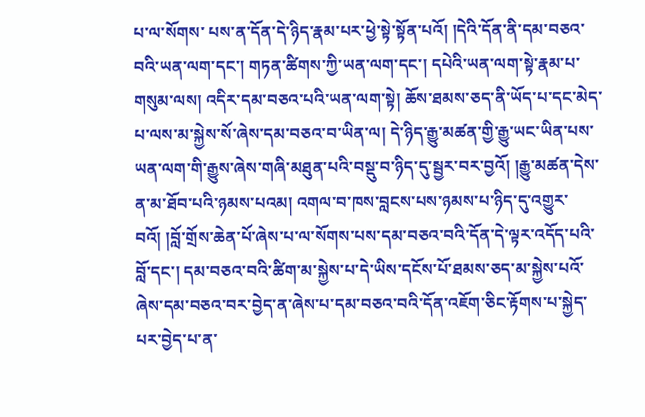པ་ལ་སོགས་ པས་ན་དོན་དེ་ཉིད་རྣམ་པར་ཕྱེ་སྟེ་སྟོན་པའོ། །དེའི་དོན་ནི་དམ་བཅའ་བའི་ཡན་ལག་དང་། གཏན་ཚིགས་ཀྱི་ཡན་ལག་དང་། དཔེའི་ཡན་ལག་སྟེ་རྣམ་པ་གསུམ་ལས། འདིར་དམ་བཅའ་པའི་ཡན་ལག་སྟེ། ཆོས་ཐམས་ཅད་ནི་ཡོད་པ་དང་མེད་པ་ལས་མ་སྐྱེས་སོ་ཞེས་དམ་བཅའ་བ་ཡིན་ལ། དེ་ཉིད་རྒྱུ་མཚན་གྱི་རྒྱུ་ཡང་ཡིན་པས་ཡན་ལག་གི་རྒྱུས་ཞེས་གཞི་མཐུན་པའི་བསྡུ་བ་ཉིད་དུ་སྦྱར་བར་བྱའོ། །རྒྱུ་མཚན་དེས་ན་མ་ཐོབ་པའི་ཉམས་པའམ། འགལ་བ་ཁས་བླངས་པས་ཉམས་པ་ཉིད་དུ་འགྱུར་བའོ། །བློ་གྲོས་ཆེན་པོ་ཞེས་པ་ལ་སོགས་པས་དམ་བཅའ་བའི་དོན་དེ་ལྟར་འདོད་པའི་ བློ་དང་། དམ་བཅའ་བའི་ཚིག་མ་སྐྱེས་པ་དེ་ཡིས་དངོས་པོ་ཐམས་ཅད་མ་སྐྱེས་པའོ་ཞེས་དམ་བཅའ་བར་བྱེད་ན་ཞེས་པ་དམ་བཅའ་བའི་དོན་འཇོག་ཅིང་རྟོགས་པ་སྐྱེད་པར་བྱེད་པ་ན་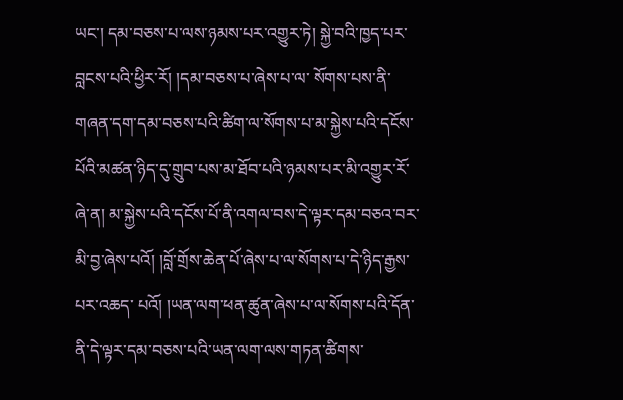ཡང་། དམ་བཅས་པ་ལས་ཉམས་པར་འགྱུར་ཏེ། སྐྱེ་བའི་ཁྱད་པར་བླངས་པའི་ཕྱིར་རོ། །དམ་བཅས་པ་ཞེས་པ་ལ་ སོགས་པས་ནི་གཞན་དག་དམ་བཅས་པའི་ཚིག་ལ་སོགས་པ་མ་སྐྱེས་པའི་དངོས་པོའི་མཚན་ཉིད་དུ་གྲུབ་པས་མ་ཐོབ་པའི་ཉམས་པར་མི་འགྱུར་རོ་ཞེ་ན། མ་སྐྱེས་པའི་དངོས་པོ་ནི་འགལ་བས་དེ་ལྟར་དམ་བཅའ་བར་མི་བྱ་ཞེས་པའོ། །བློ་གྲོས་ཆེན་པོ་ཞེས་པ་ལ་སོགས་པ་དེ་ཉིད་རྒྱས་པར་འཆད་ པའོ། །ཡན་ལག་ཕན་ཚུན་ཞེས་པ་ལ་སོགས་པའི་དོན་ནི་དེ་ལྟར་དམ་བཅས་པའི་ཡན་ལག་ལས་གཏན་ཚིགས་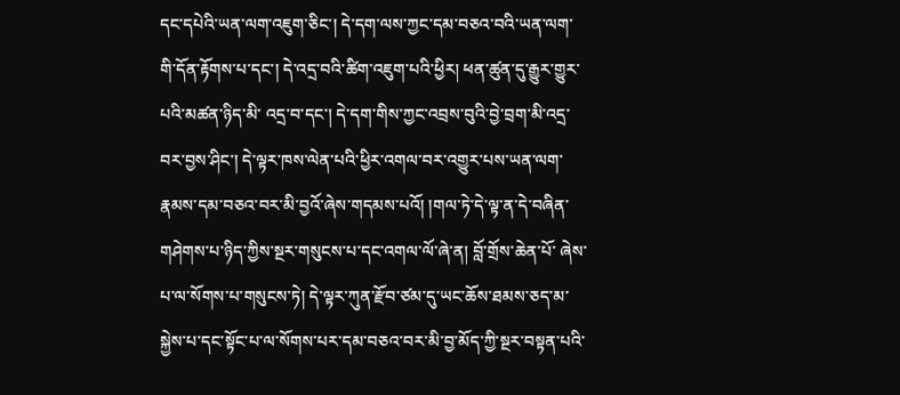དང་དཔེའི་ཡན་ལག་འཇུག་ཅིང་། དེ་དག་ལས་ཀྱང་དམ་བཅའ་བའི་ཡན་ལག་གི་དོན་རྟོགས་པ་དང་། དེ་འདྲ་བའི་ཚིག་འཇུག་པའི་ཕྱིར། ཕན་ཚུན་དུ་རྒྱུར་གྱུར་པའི་མཚན་ཉིད་མི་ འདྲ་བ་དང་། དེ་དག་གིས་ཀྱང་འབྲས་བུའི་བྱེ་བྲག་མི་འདྲ་བར་བྱས་ཤིང་། དེ་ལྟར་ཁས་ལེན་པའི་ཕྱིར་འགལ་བར་འགྱུར་པས་ཡན་ལག་རྣམས་དམ་བཅའ་བར་མི་བྱའོ་ཞེས་གདམས་པའོ། །གལ་ཏེ་དེ་ལྟ་ན་དེ་བཞིན་གཤེགས་པ་ཉིད་ཀྱིས་སྔར་གསུངས་པ་དང་འགལ་ལོ་ཞེ་ན། བློ་གྲོས་ཆེན་པོ་ ཞེས་པ་ལ་སོགས་པ་གསུངས་ཏེ། དེ་ལྟར་ཀུན་རྫོབ་ཙམ་དུ་ཡང་ཆོས་ཐམས་ཅད་མ་སྐྱེས་པ་དང་སྟོང་པ་ལ་སོགས་པར་དམ་བཅའ་བར་མི་བྱ་མོད་ཀྱི་སྔར་བསྟན་པའི་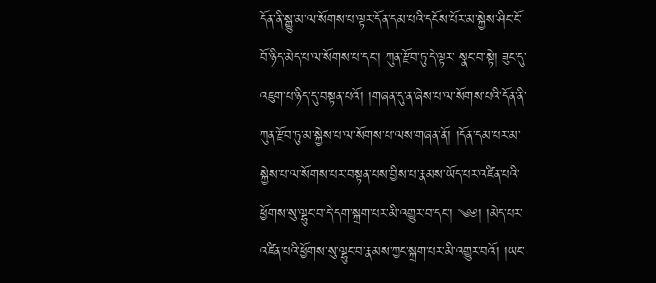དོན་ནི་སྒྱུ་མ་ལ་སོགས་པ་ལྟར་དོན་དམ་པའི་དངོས་པོར་མ་སྐྱེས་ཤིང་ངོ་བོ་ཉིད་མེད་པ་ལ་སོགས་པ་དང་། ཀུན་རྫོབ་ཏུ་དེ་ལྟར་ སྣང་བ་སྟེ། ཟུང་དུ་འཇུག་པ་ཉིད་དུ་བསྟན་པའོ། །གཞན་དུ་ན་ཞེས་པ་ལ་སོགས་པའི་དོན་ནི་ཀུན་རྫོབ་ཏུ་མ་སྐྱེས་པ་ལ་སོགས་པ་ལས་གཞན་ནོ། །དོན་དམ་པར་མ་སྐྱེས་པ་ལ་སོགས་པར་བསྟན་པས་བྱིས་པ་རྣམས་ཡོད་པར་འཛིན་པའི་ཕྱོགས་སུ་ལྷུང་བ་དེ་དག་སྐྲག་པར་མི་འགྱུར་བ་དང་། ༄༅། །མེད་པར་འཛིན་པའི་ཕྱོགས་སུ་ལྷུང་བ་རྣམས་ཀྱང་སྐྲག་པར་མི་འགྱུར་བའོ། །ཡང་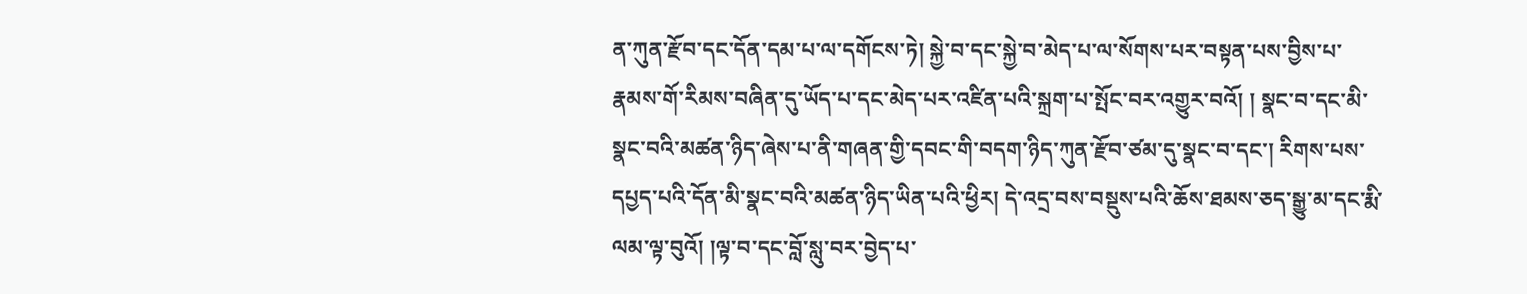ན་ཀུན་རྫོབ་དང་དོན་དམ་པ་ལ་དགོངས་ཏེ། སྐྱེ་བ་དང་སྐྱེ་བ་མེད་པ་ལ་སོགས་པར་བསྟན་པས་བྱིས་པ་རྣམས་གོ་རིམས་བཞིན་དུ་ཡོད་པ་དང་མེད་པར་འཛིན་པའི་སྐྲག་པ་སྤོང་བར་འགྱུར་བའོ། ། སྣང་བ་དང་མི་སྣང་བའི་མཚན་ཉིད་ཞེས་པ་ནི་གཞན་གྱི་དབང་གི་བདག་ཉིད་ཀུན་རྫོབ་ཙམ་དུ་སྣང་བ་དང་། རིགས་པས་དཔྱད་པའི་དོན་མི་སྣང་བའི་མཚན་ཉིད་ཡིན་པའི་ཕྱིར། དེ་འདྲ་བས་བསྡུས་པའི་ཆོས་ཐམས་ཅད་སྒྱུ་མ་དང་རྨི་ལམ་ལྟ་བུའོ། །ལྟ་བ་དང་བློ་སླུ་བར་བྱེད་པ་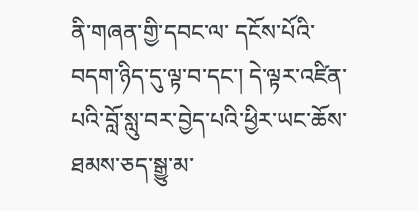ནི་གཞན་གྱི་དབང་ལ་ དངོས་པོའི་བདག་ཉིད་དུ་ལྟ་བ་དང་། དེ་ལྟར་འཛིན་པའི་བློ་སླུ་བར་བྱེད་པའི་ཕྱིར་ཡང་ཆོས་ཐམས་ཅད་སྒྱུ་མ་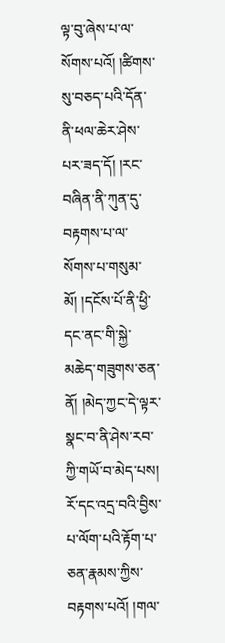ལྟ་བུ་ཞེས་པ་ལ་སོགས་པའོ། །ཚིགས་སུ་བཅད་པའི་དོན་ནི་ཕལ་ཆེར་ཤེས་པར་ཟད་དོ། །རང་བཞིན་ནི་ཀུན་དུ་བརྟགས་པ་ལ་སོགས་པ་གསུམ་མོ། །དངོས་པོ་ནི་ཕྱི་དང་ནང་གི་སྐྱེ་ མཆེད་གཟུགས་ཅན་ནོ། །མེད་ཀྱང་དེ་ལྟར་སྣང་བ་ནི་ཤེས་རབ་ཀྱི་གཡོ་བ་མེད་པས། རོ་དང་འདྲ་བའི་བྱིས་པ་ལོག་པའི་རྟོག་པ་ཅན་རྣམས་ཀྱིས་བརྟགས་པའོ། །གལ་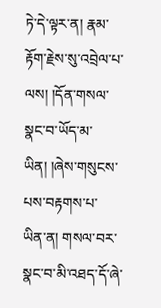ཏེ་དེ་ལྟར་ན། རྣམ་རྟོག་རྗེས་སུ་འབྲེལ་པ་ལས། །དོན་གསལ་སྣང་བ་ཡོད་མ་ཡིན། །ཞེས་གསུངས་པས་བརྟགས་པ་ ཡིན་ན། གསལ་བར་སྣང་བ་མི་འཐད་དོ་ཞེ་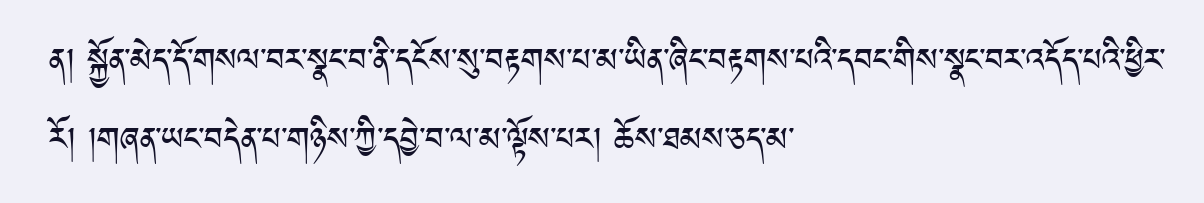ན། སྐྱོན་མེད་དོ་གསལ་བར་སྣང་བ་ནི་དངོས་སུ་བརྟགས་པ་མ་ཡིན་ཞིང་བརྟགས་པའི་དབང་གིས་སྣང་བར་འདོད་པའི་ཕྱིར་རོ། །གཞན་ཡང་བདེན་པ་གཉིས་ཀྱི་དབྱེ་བ་ལ་མ་ལྟོས་པར། ཆོས་ཐམས་ཅད་མ་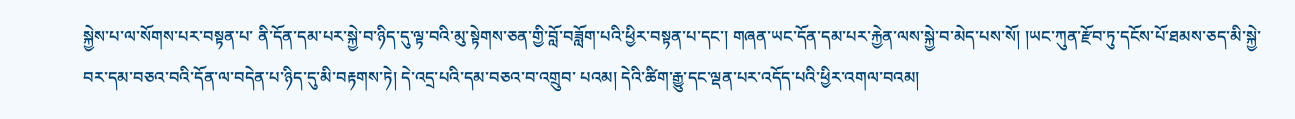སྐྱེས་པ་ལ་སོགས་པར་བསྟན་པ་ ནི་དོན་དམ་པར་སྐྱེ་བ་ཉིད་དུ་ལྟ་བའི་མུ་སྟེགས་ཅན་གྱི་བློ་བཟློག་པའི་ཕྱིར་བསྟན་པ་དང་། གཞན་ཡང་དོན་དམ་པར་རྐྱེན་ལས་སྐྱེ་བ་མེད་པས་སོ། །ཡང་ཀུན་རྫོབ་ཏུ་དངོས་པོ་ཐམས་ཅད་མི་སྐྱེ་བར་དམ་བཅའ་བའི་དོན་ལ་བདེན་པ་ཉིད་དུ་མི་བརྟགས་ཏེ། དེ་འདྲ་པའི་དམ་བཅའ་བ་འགྲུབ་ པའམ། དེའི་ཚིག་རྒྱུ་དང་ལྡན་པར་འདོད་པའི་ཕྱིར་འགལ་བའམ།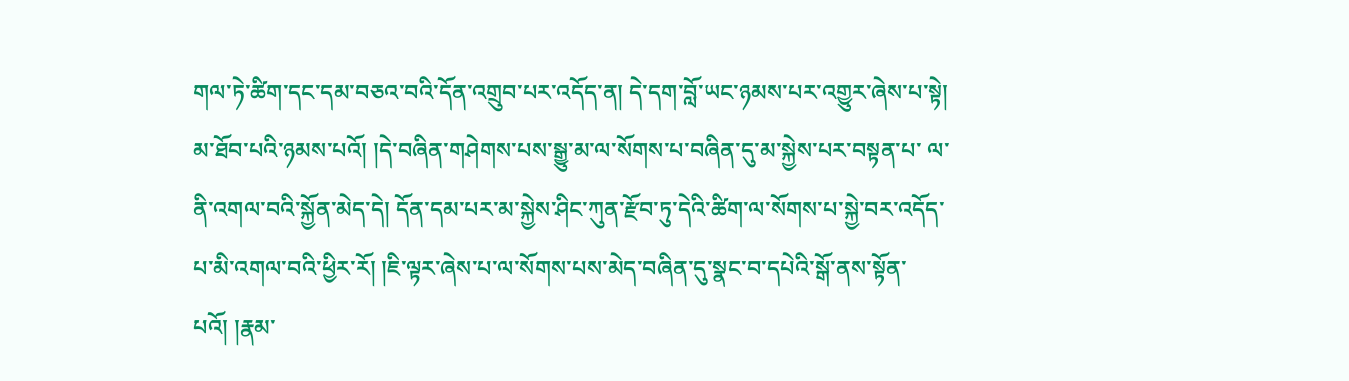གལ་ཏེ་ཚིག་དང་དམ་བཅའ་བའི་དོན་འགྲུབ་པར་འདོད་ན། དེ་དག་བློ་ཡང་ཉམས་པར་འགྱུར་ཞེས་པ་སྟེ། མ་ཐོབ་པའི་ཉམས་པའོ། །དེ་བཞིན་གཤེགས་པས་སྒྱུ་མ་ལ་སོགས་པ་བཞིན་དུ་མ་སྐྱེས་པར་བསྟན་པ་ ལ་ནི་འགལ་བའི་སྐྱོན་མེད་དེ། དོན་དམ་པར་མ་སྐྱེས་ཤིང་ཀུན་རྫོབ་ཏུ་དེའི་ཚིག་ལ་སོགས་པ་སྐྱེ་བར་འདོད་པ་མི་འགལ་བའི་ཕྱིར་རོ། །ཇི་ལྟར་ཞེས་པ་ལ་སོགས་པས་མེད་བཞིན་དུ་སྣང་བ་དཔེའི་སྒོ་ནས་སྟོན་པའོ། །རྣམ་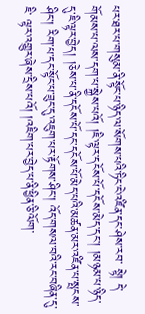པར་ཐར་པ་གསུམ་ནི་སྟོང་པ་ཉིད་ལ་སོགས་པའི་ཏིང་ངེ་འཛིན་དང་ཤེས་རབ་ སྟེ། དེ་གོམས་པ་ལས་དག་པ་སྐྱེས་པའོ། །ཇི་ལྟར་དངོས་པོ་དངོས་མེད་དང་། །མཉམ་པ་ཉིད་དུ་ཇི་ལྟར་བྱེད། །ཅེས་པ་ནི་དངོས་པོ་དང་དངོས་པོ་མེད་པའི་མཚན་མར་འཛིན་པ་སྤངས་ཤིང་། རིག་པ་དང་སྟོང་པ་ཟུང་དུ་འཇུག་པར་རྟོགས་ཤིང་། འོད་གསལ་བའི་རང་བཞིན་དུ་ཇི་ ལྟར་འགྱུར་ཞེས་དྲིས་པའོ། །འཇིག་པར་བྱེད་པ་ནི་ཕྱིན་ཅི་ལོག་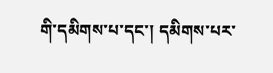གི་དམིགས་པ་དང་། དམིགས་པར་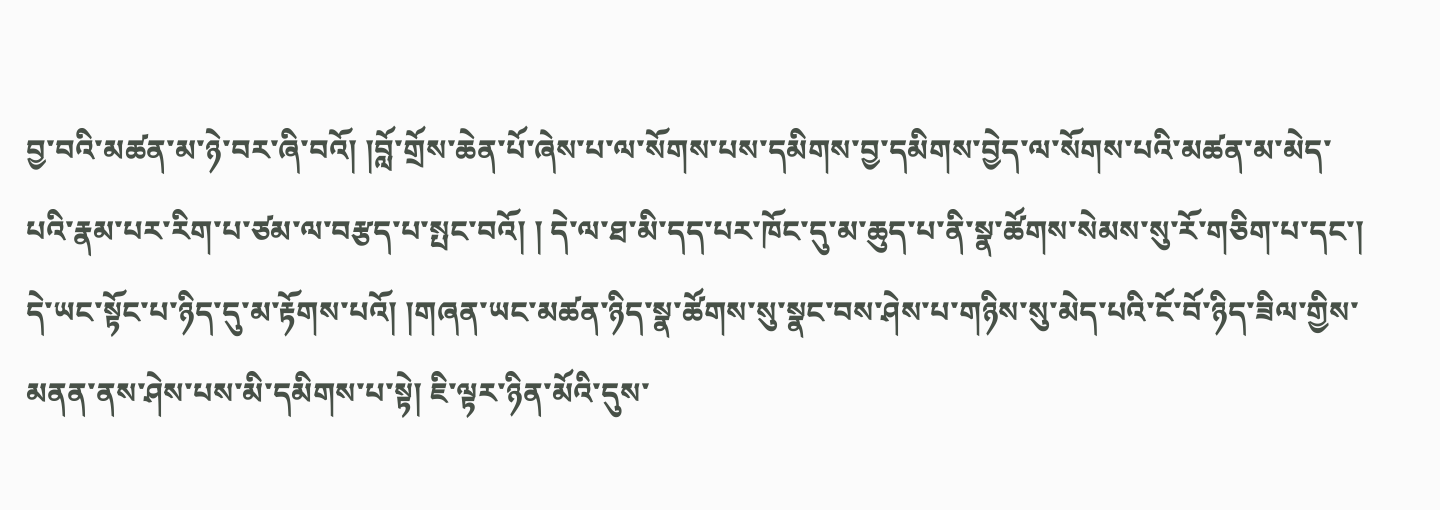བྱ་བའི་མཚན་མ་ཉེ་བར་ཞི་བའོ། །བློ་གྲོས་ཆེན་པོ་ཞེས་པ་ལ་སོགས་པས་དམིགས་བྱ་དམིགས་བྱེད་ལ་སོགས་པའི་མཚན་མ་མེད་པའི་རྣམ་པར་རིག་པ་ཙམ་ལ་བརྩད་པ་སྤང་བའོ། ། དེ་ལ་ཐ་མི་དད་པར་ཁོང་དུ་མ་ཆུད་པ་ནི་སྣ་ཚོགས་སེམས་སུ་རོ་གཅིག་པ་དང་། དེ་ཡང་སྟོང་པ་ཉིད་དུ་མ་རྟོགས་པའོ། །གཞན་ཡང་མཚན་ཉིད་སྣ་ཚོགས་སུ་སྣང་བས་ཤེས་པ་གཉིས་སུ་མེད་པའི་ངོ་བོ་ཉིད་ཟིལ་གྱིས་མནན་ནས་ཤེས་པས་མི་དམིགས་པ་སྟེ། ཇི་ལྟར་ཉིན་མོའི་དུས་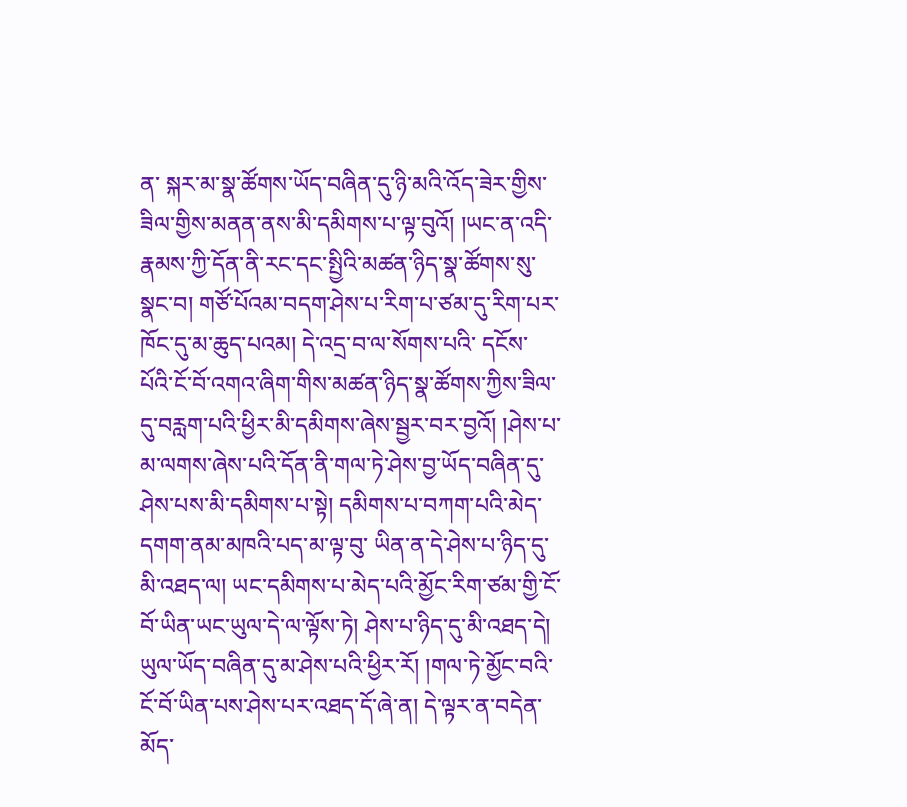ན་ སྐར་མ་སྣ་ཚོགས་ཡོད་བཞིན་དུ་ཉི་མའི་འོད་ཟེར་གྱིས་ཟིལ་གྱིས་མནན་ནས་མི་དམིགས་པ་ལྟ་བུའོ། །ཡང་ན་འདི་རྣམས་ཀྱི་དོན་ནི་རང་དང་སྤྱིའི་མཚན་ཉིད་སྣ་ཚོགས་སུ་སྣང་བ། གཙོ་པོའམ་བདག་ཤེས་པ་རིག་པ་ཙམ་དུ་རིག་པར་ཁོང་དུ་མ་ཆུད་པའམ། དེ་འདྲ་བ་ལ་སོགས་པའི་ དངོས་པོའི་ངོ་བོ་འགའ་ཞིག་གིས་མཚན་ཉིད་སྣ་ཚོགས་ཀྱིས་ཟིལ་དུ་བརླག་པའི་ཕྱིར་མི་དམིགས་ཞེས་སྦྱར་བར་བྱའོ། །ཤེས་པ་མ་ལགས་ཞེས་པའི་དོན་ནི་གལ་ཏེ་ཤེས་བྱ་ཡོད་བཞིན་དུ་ཤེས་པས་མི་དམིགས་པ་སྟེ། དམིགས་པ་བཀག་པའི་མེད་དགག་ནམ་མཁའི་པད་མ་ལྟ་བུ་ ཡིན་ན་དེ་ཤེས་པ་ཉིད་དུ་མི་འཐད་ལ། ཡང་དམིགས་པ་མེད་པའི་མྱོང་རིག་ཙམ་གྱི་ངོ་བོ་ཡིན་ཡང་ཡུལ་དེ་ལ་ལྟོས་ཏེ། ཤེས་པ་ཉིད་དུ་མི་འཐད་དེ། ཡུལ་ཡོད་བཞིན་དུ་མ་ཤེས་པའི་ཕྱིར་རོ། །གལ་ཏེ་མྱོང་བའི་ངོ་བོ་ཡིན་པས་ཤེས་པར་འཐད་དོ་ཞེ་ན། དེ་ལྟར་ན་བདེན་མོད་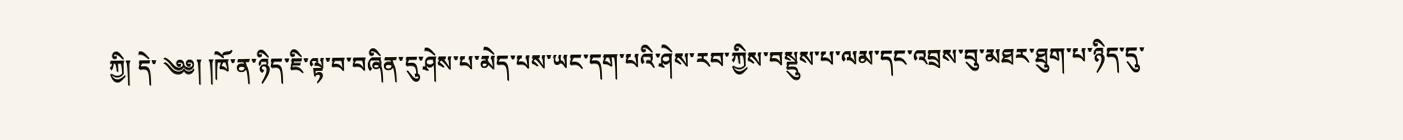ཀྱི། དེ་ ༄༅། །ཁོ་ན་ཉིད་ཇི་ལྟ་བ་བཞིན་དུ་ཤེས་པ་མེད་པས་ཡང་དག་པའི་ཤེས་རབ་ཀྱིས་བསྡུས་པ་ལམ་དང་འབྲས་བུ་མཐར་ཐུག་པ་ཉིད་དུ་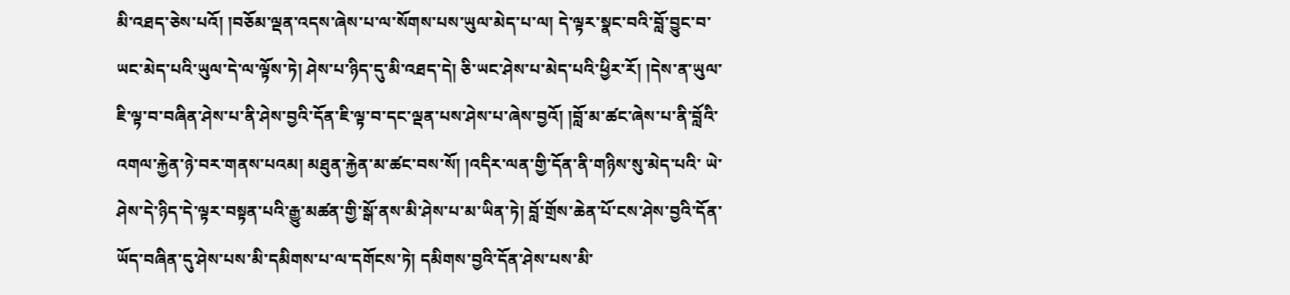མི་འཐད་ཅེས་པའོ། །བཅོམ་ལྡན་འདས་ཞེས་པ་ལ་སོགས་པས་ཡུལ་མེད་པ་ལ། དེ་ལྟར་སྣང་བའི་བློ་བྱུང་བ་ཡང་མེད་པའི་ཡུལ་དེ་ལ་ལྟོས་ཏེ། ཤེས་པ་ཉིད་དུ་མི་འཐད་དེ། ཅི་ཡང་ཤེས་པ་མེད་པའི་ཕྱིར་རོ། །དེས་ན་ཡུལ་ཇི་ལྟ་བ་བཞིན་ཤེས་པ་ནི་ཤེས་བྱའི་དོན་ཇི་ལྟ་བ་དང་ལྡན་པས་ཤེས་པ་ཞེས་བྱའོ། །བློ་མ་ཚང་ཞེས་པ་ནི་བློའི་འགལ་རྐྱེན་ཉེ་བར་གནས་པའམ། མཐུན་རྐྱེན་མ་ཚང་བས་སོ། །འདིར་ལན་གྱི་དོན་ནི་གཉིས་སུ་མེད་པའི་ ཡེ་ཤེས་དེ་ཉིད་དེ་ལྟར་བསྟན་པའི་རྒྱུ་མཚན་གྱི་སྒོ་ནས་མི་ཤེས་པ་མ་ཡིན་ཏེ། བློ་གྲོས་ཆེན་པོ་ངས་ཤེས་བྱའི་དོན་ཡོད་བཞིན་དུ་ཤེས་པས་མི་དམིགས་པ་ལ་དགོངས་ཏེ། དམིགས་བྱའི་དོན་ཤེས་པས་མི་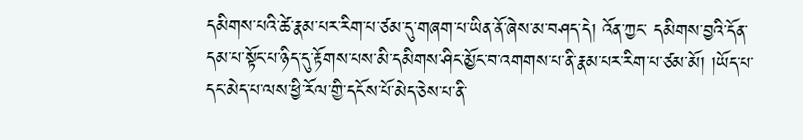དམིགས་པའི་ཚེ་རྣམ་པར་རིག་པ་ཙམ་དུ་གཞག་པ་ཡིན་ནོ་ཞེས་མ་བཤད་དེ། འོན་ཀྱང་ དམིགས་བྱའི་དོན་དམ་པ་སྟོང་པ་ཉིད་དུ་རྟོགས་པས་མི་དམིགས་ཤིང་མྱོང་བ་འགགས་པ་ནི་རྣམ་པར་རིག་པ་ཙམ་མོ། །ཡོད་པ་དང་མེད་པ་ལས་ཕྱི་རོལ་གྱི་དངོས་པོ་མེད་ཅེས་པ་ནི་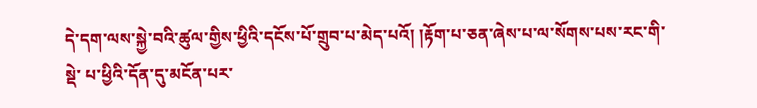དེ་དག་ལས་སྐྱེ་བའི་ཚུལ་གྱིས་ཕྱིའི་དངོས་པོ་གྲུབ་པ་མེད་པའོ། །རྟོག་པ་ཅན་ཞེས་པ་ལ་སོགས་པས་རང་གི་སྡེ་ པ་ཕྱིའི་དོན་དུ་མངོན་པར་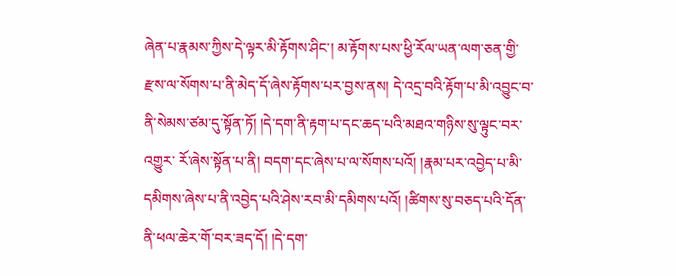ཞེན་པ་རྣམས་ཀྱིས་དེ་ལྟར་མི་རྟོགས་ཤིང་། མ་རྟོགས་པས་ཕྱི་རོལ་ཡན་ལག་ཅན་གྱི་རྫས་ལ་སོགས་པ་ནི་མེད་དོ་ཞེས་རྟོགས་པར་བྱས་ནས། དེ་འདྲ་བའི་རྟོག་པ་མི་འབྱུང་བ་ནི་སེམས་ཙམ་དུ་སྟོན་ཏོ། །དེ་དག་ནི་རྟག་པ་དང་ཆད་པའི་མཐའ་གཉིས་སུ་ལྟུང་བར་འགྱུར་ རོ་ཞེས་སྟོན་པ་ནི། བདག་དང་ཞེས་པ་ལ་སོགས་པའོ། །རྣམ་པར་འབྱེད་པ་མི་དམིགས་ཞེས་པ་ནི་འབྱེད་པའི་ཤེས་རབ་མི་དམིགས་པའོ། །ཚིགས་སུ་བཅད་པའི་དོན་ནི་ཕལ་ཆེར་གོ་བར་ཟད་དོ། །དེ་དག་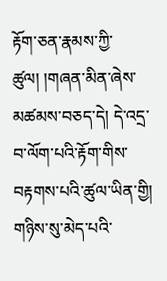རྟོག་ཅན་རྣམས་ཀྱི་ཚུལ། །གཞན་མིན་ཞེས་མཚམས་བཅད་དེ། དེ་འདྲ་ བ་ལོག་པའི་རྟོག་གིས་བརྟགས་པའི་ཚུལ་ཡིན་གྱི། གཉིས་སུ་མེད་པའི་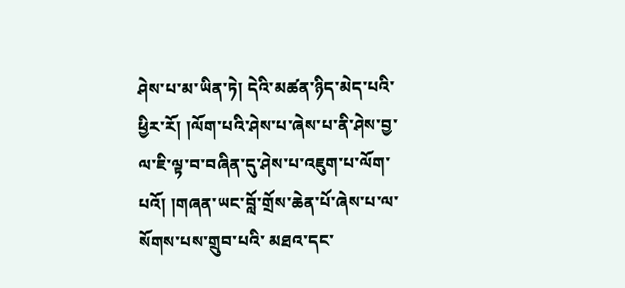ཤེས་པ་མ་ཡིན་ཏེ། དེའི་མཚན་ཉིད་མེད་པའི་ཕྱིར་རོ། །ལོག་པའི་ཤེས་པ་ཞེས་པ་ནི་ཤེས་བྱ་ལ་ཇི་ལྟ་བ་བཞིན་དུ་ཤེས་པ་འཇུག་པ་ལོག་པའོ། །གཞན་ཡང་བློ་གྲོས་ཆེན་པོ་ཞེས་པ་ལ་སོགས་པས་གྲུབ་པའི་ མཐའ་དང་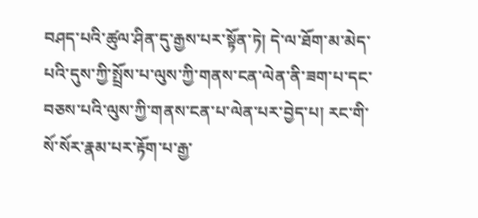བཤད་པའི་ཚུལ་ཤིན་དུ་རྒྱས་པར་སྟོན་ཏེ། དེ་ལ་ཐོག་མ་མེད་པའི་དུས་ཀྱི་སྤྲོས་པ་ལུས་ཀྱི་གནས་ངན་ལེན་ནི་ཟག་པ་དང་བཅས་པའི་ལུས་ཀྱི་གནས་ངན་པ་ལེན་པར་བྱེད་པ། རང་གི་སོ་སོར་རྣམ་པར་རྟོག་པ་རྒྱ་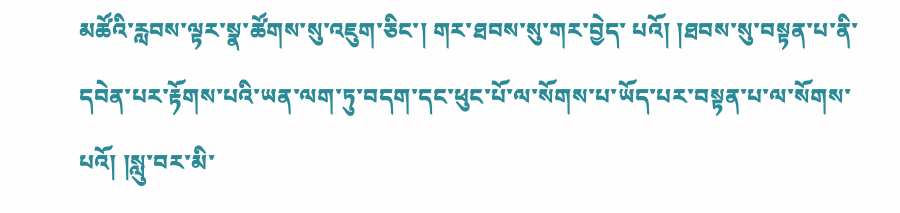མཚོའི་རླབས་ལྟར་སྣ་ཚོགས་སུ་འཇུག་ཅིང་། གར་ཐབས་སུ་གར་བྱེད་ པའོ། །ཐབས་སུ་བསྟན་པ་ནི་དབེན་པར་རྟོགས་པའི་ཡན་ལག་ཏུ་བདག་དང་ཕུང་པོ་ལ་སོགས་པ་ཡོད་པར་བསྟན་པ་ལ་སོགས་པའོ། །སླུ་བར་མི་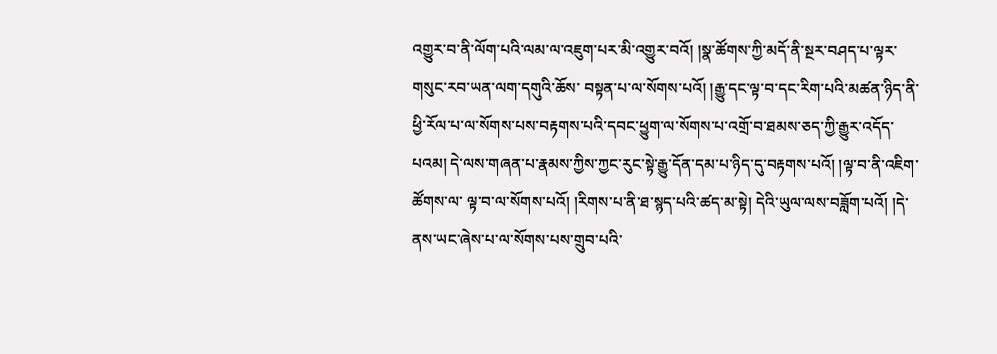འགྱུར་བ་ནི་ལོག་པའི་ལམ་ལ་འཇུག་པར་མི་འགྱུར་བའོ། །སྣ་ཚོགས་ཀྱི་མདོ་ནི་སྔར་བཤད་པ་ལྟར་གསུང་རབ་ཡན་ལག་དགུའི་ཆོས་ བསྟན་པ་ལ་སོགས་པའོ། །རྒྱུ་དང་ལྟ་བ་དང་རིག་པའི་མཚན་ཉིད་ནི་ཕྱི་རོལ་པ་ལ་སོགས་པས་བརྟགས་པའི་དབང་ཕྱུག་ལ་སོགས་པ་འགྲོ་བ་ཐམས་ཅད་ཀྱི་རྒྱུར་འདོད་པའམ། དེ་ལས་གཞན་པ་རྣམས་ཀྱིས་ཀྱང་རུང་སྟེ་རྒྱུ་དོན་དམ་པ་ཉིད་དུ་བརྟགས་པའོ། །ལྟ་བ་ནི་འཇིག་ཚོགས་ལ་ ལྟ་བ་ལ་སོགས་པའོ། །རིགས་པ་ནི་ཐ་སྙད་པའི་ཚད་མ་སྟེ། དེའི་ཡུལ་ལས་བཟློག་པའོ། །དེ་ནས་ཡང་ཞེས་པ་ལ་སོགས་པས་གྲུབ་པའི་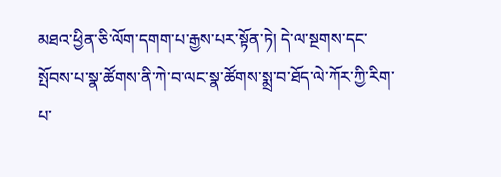མཐའ་ཕྱིན་ཅི་ལོག་དགག་པ་རྒྱས་པར་སྟོན་ཏེ། དེ་ལ་སྔགས་དང་སྤོབས་པ་སྣ་ཚོགས་ནི་ཀེ་བ་ལང་སྣ་ཚོགས་སྨྲ་བ་ཐོད་ལེ་ཀོར་ཀྱི་རིག་པ་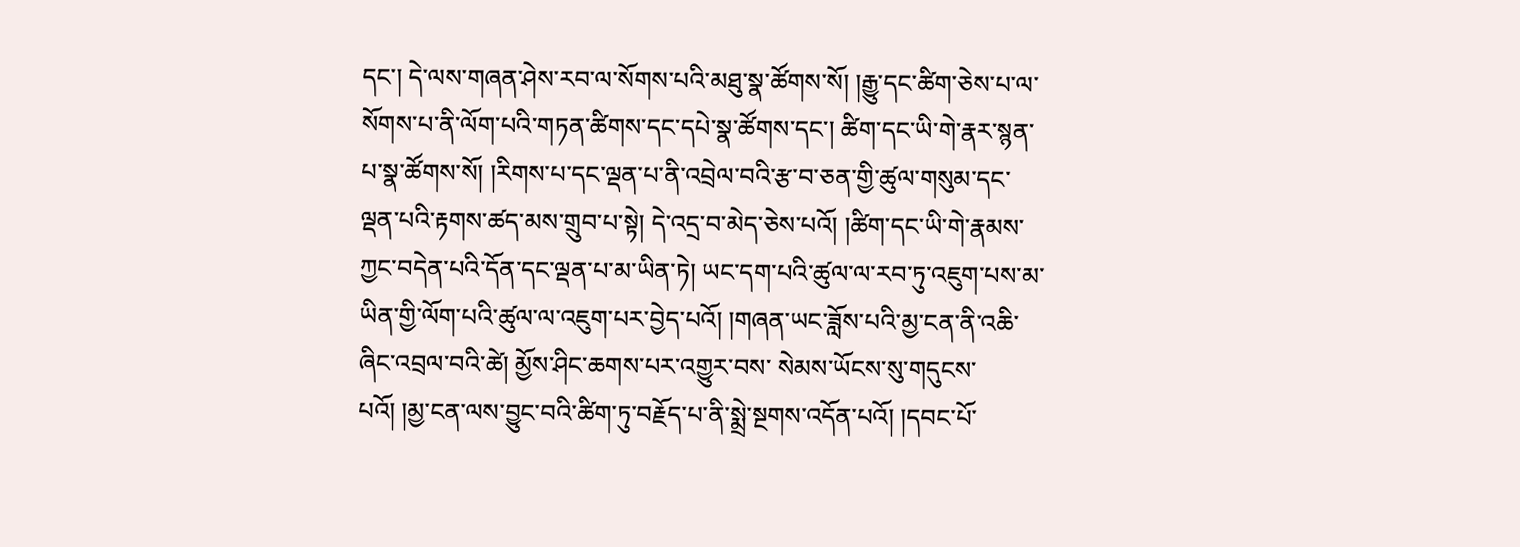དང་། དེ་ལས་གཞན་ཤེས་རབ་ལ་སོགས་པའི་མཐུ་སྣ་ཚོགས་སོ། །རྒྱུ་དང་ཚིག་ཅེས་པ་ལ་སོགས་པ་ནི་ལོག་པའི་གཏན་ཚིགས་དང་དཔེ་སྣ་ཚོགས་དང་། ཚིག་དང་ཡི་གེ་རྣར་སྙན་པ་སྣ་ཚོགས་སོ། །རིགས་པ་དང་ལྡན་པ་ནི་འབྲེལ་བའི་རྩ་བ་ཅན་གྱི་ཚུལ་གསུམ་དང་ལྡན་པའི་རྟགས་ཚད་མས་གྲུབ་པ་སྟེ། དེ་འདྲ་བ་མེད་ཅེས་པའོ། །ཚིག་དང་ཡི་གེ་རྣམས་ཀྱང་བདེན་པའི་དོན་དང་ལྡན་པ་མ་ཡིན་ཏེ། ཡང་དག་པའི་ཚུལ་ལ་རབ་ཏུ་འཇུག་པས་མ་ཡིན་གྱི་ལོག་པའི་ཚུལ་ལ་འཇུག་པར་བྱེད་པའོ། །གཞན་ཡང་ཟློས་པའི་མྱ་ངན་ནི་འཆི་ཞིང་འབྲལ་བའི་ཚེ། མྱོས་ཤིང་ཆགས་པར་འགྱུར་བས་ སེམས་ཡོངས་སུ་གདུངས་པའོ། །མྱ་ངན་ལས་བྱུང་བའི་ཚིག་ཏུ་བརྗོད་པ་ནི་སྨྲེ་སྔགས་འདོན་པའོ། །དབང་པོ་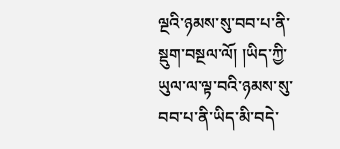ལྔའི་ཉམས་སུ་བབ་པ་ནི་སྡུག་བསྔལ་ལོ། །ཡིད་ཀྱི་ཡུལ་ལ་ལྟ་བའི་ཉམས་སུ་བབ་པ་ནི་ཡིད་མི་བདེ་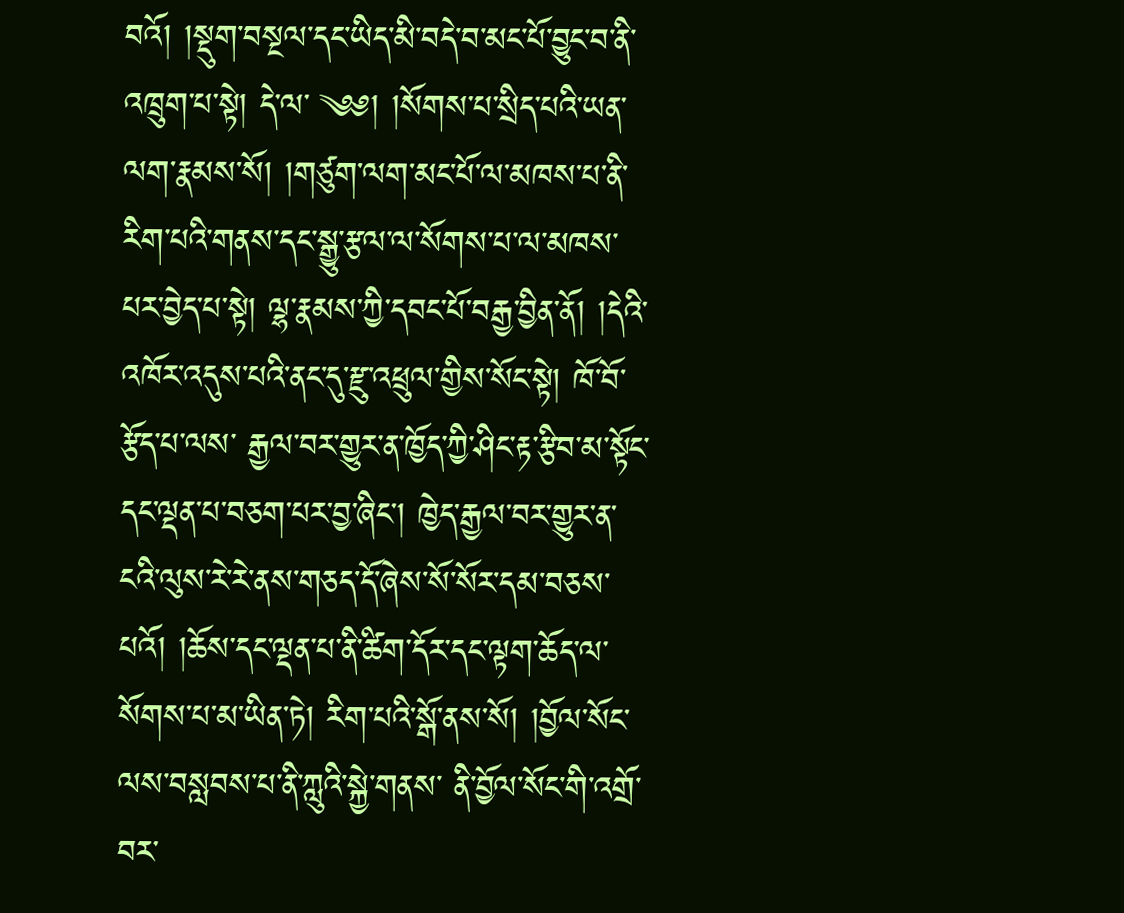བའོ། །སྡུག་བསྔལ་དང་ཡིད་མི་བདེ་བ་མང་པོ་བྱུང་བ་ནི་འཁྲུག་པ་སྟེ། དེ་ལ་ ༄༅། །སོགས་པ་སྲིད་པའི་ཡན་ལག་རྣམས་སོ། །གཙུག་ལག་མང་པོ་ལ་མཁས་པ་ནི་རིག་པའི་གནས་དང་སྒྱུ་རྩལ་ལ་སོགས་པ་ལ་མཁས་པར་བྱེད་པ་སྟེ། ལྷ་རྣམས་ཀྱི་དབང་པོ་བརྒྱ་བྱིན་ནོ། །དེའི་འཁོར་འདུས་པའི་ནང་དུ་རྫུ་འཕྲུལ་གྱིས་སོང་སྟེ། ཁོ་བོ་རྩོད་པ་ལས་ རྒྱལ་བར་གྱུར་ན་ཁྱོད་ཀྱི་ཤིང་རྟ་རྩིབ་མ་སྟོང་དང་ལྡན་པ་བཅག་པར་བྱ་ཞིང་། ཁྱེད་རྒྱལ་བར་གྱུར་ན་ངའི་ལུས་རེ་རེ་ནས་གཅད་དོ་ཞེས་སོ་སོར་དམ་བཅས་པའོ། །ཆོས་དང་ལྡན་པ་ནི་ཚིག་དོར་དང་ལྟག་ཆོད་ལ་སོགས་པ་མ་ཡིན་ཏེ། རིག་པའི་སྒོ་ནས་སོ། །བྱོལ་སོང་ལས་བསླབས་པ་ནི་ཀླུའི་སྐྱེ་གནས་ ནི་བྱོལ་སོང་གི་འགྲོ་བར་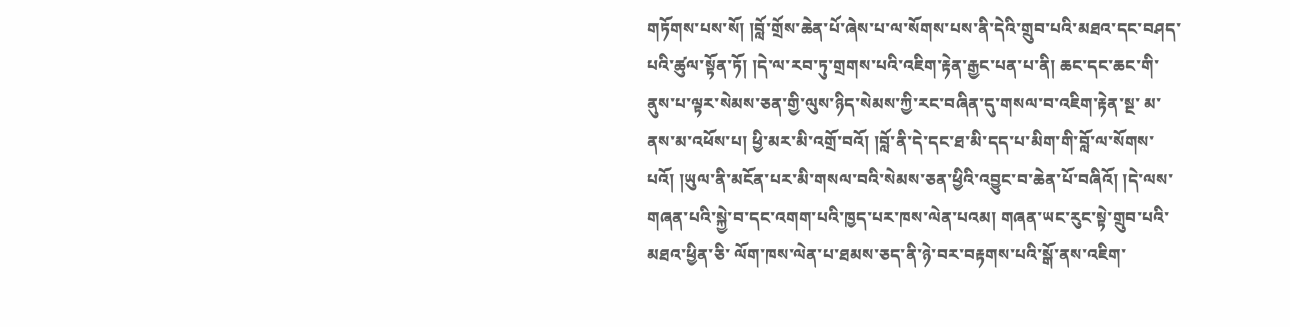གཏོགས་པས་སོ། །བློ་གྲོས་ཆེན་པོ་ཞེས་པ་ལ་སོགས་པས་ནི་དེའི་གྲུབ་པའི་མཐའ་དང་བཤད་པའི་ཚུལ་སྟོན་ཏོ། །དེ་ལ་རབ་ཏུ་གྲགས་པའི་འཇིག་རྟེན་རྒྱང་པན་པ་ནི། ཆང་དང་ཆང་གི་ནུས་པ་ལྟར་སེམས་ཅན་གྱི་ལུས་ཉིད་སེམས་ཀྱི་རང་བཞིན་དུ་གསལ་བ་འཇིག་རྟེན་སྔ་ མ་ནས་མ་འཕོས་པ། ཕྱི་མར་མི་འགྲོ་བའོ། །བློ་ནི་དེ་དང་ཐ་མི་དད་པ་མིག་གི་བློ་ལ་སོགས་པའོ། །ཡུལ་ནི་མངོན་པར་མི་གསལ་བའི་སེམས་ཅན་ཕྱིའི་འབྱུང་བ་ཆེན་པོ་བཞིའོ། །དེ་ལས་གཞན་པའི་སྐྱེ་བ་དང་འགག་པའི་ཁྱད་པར་ཁས་ལེན་པའམ། གཞན་ཡང་རུང་སྟེ་གྲུབ་པའི་མཐའ་ཕྱིན་ཅི་ ལོག་ཁས་ལེན་པ་ཐམས་ཅད་ནི་ཉེ་བར་བརྟགས་པའི་སྒོ་ནས་འཇིག་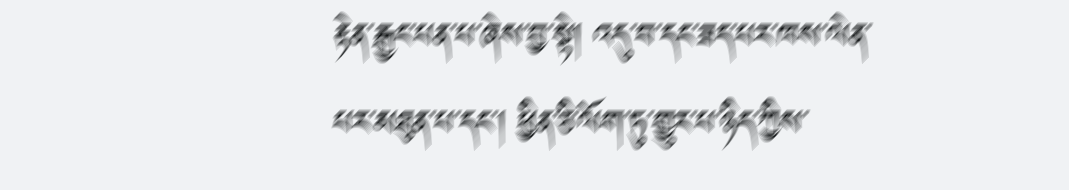རྟེན་རྒྱང་པན་པ་ཞེས་བྱ་སྟེ། འདུ་བ་དང་ཟད་པར་ཁས་ལེན་པར་མཐུན་པ་དང་། ཕྱིན་ཅི་ལོག་ཏུ་གྱུར་པ་ཉིད་ཀྱིས་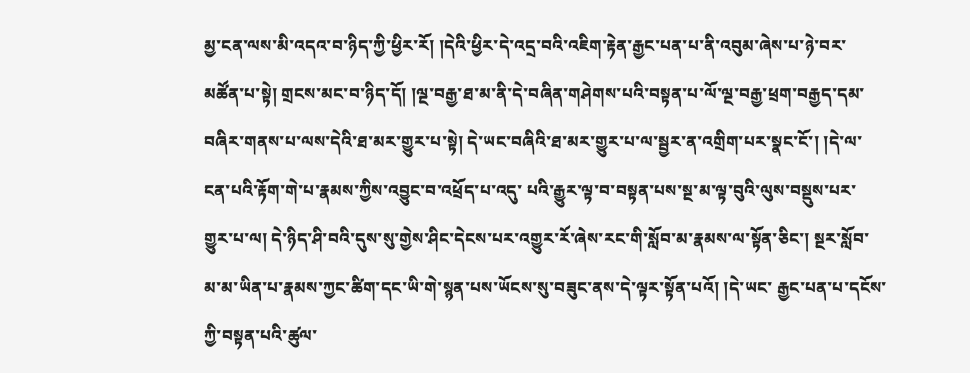མྱ་ངན་ལས་མི་འདའ་བ་ཉིད་ཀྱི་ཕྱིར་རོ། །དེའི་ཕྱིར་དེ་འདྲ་བའི་འཇིག་རྟེན་རྒྱང་པན་པ་ནི་འབུམ་ཞེས་པ་ཉེ་བར་ མཚོན་པ་སྟེ། གྲངས་མང་བ་ཉིད་དོ། །ལྔ་བརྒྱ་ཐ་མ་ནི་དེ་བཞིན་གཤེགས་པའི་བསྟན་པ་ལོ་ལྔ་བརྒྱ་ཕྲག་བརྒྱད་དམ་བཞིར་གནས་པ་ལས་དེའི་ཐ་མར་གྱུར་པ་སྟེ། དེ་ཡང་བཞིའི་ཐ་མར་གྱུར་པ་ལ་སྦྱར་ན་འགྲིག་པར་སྣང་ངོ་། །དེ་ལ་ངན་པའི་རྟོག་གེ་པ་རྣམས་ཀྱིས་འབྱུང་བ་འཕྲོད་པ་འདུ་ པའི་རྒྱུར་ལྟ་བ་བསྟན་པས་སྔ་མ་ལྟ་བུའི་ལུས་བསྡུས་པར་གྱུར་པ་ལ། དེ་ཉིད་ཤི་བའི་དུས་སུ་གྱེས་ཤིང་དེངས་པར་འགྱུར་རོ་ཞེས་རང་གི་སློབ་མ་རྣམས་ལ་སྟོན་ཅིང་། སྔར་སློབ་མ་མ་ཡིན་པ་རྣམས་ཀྱང་ཚིག་དང་ཡི་གེ་སྙན་པས་ཡོངས་སུ་བཟུང་ནས་དེ་ལྟར་སྟོན་པའོ། །དེ་ཡང་ རྒྱང་པན་པ་དངོས་ཀྱི་བསྟན་པའི་ཚུལ་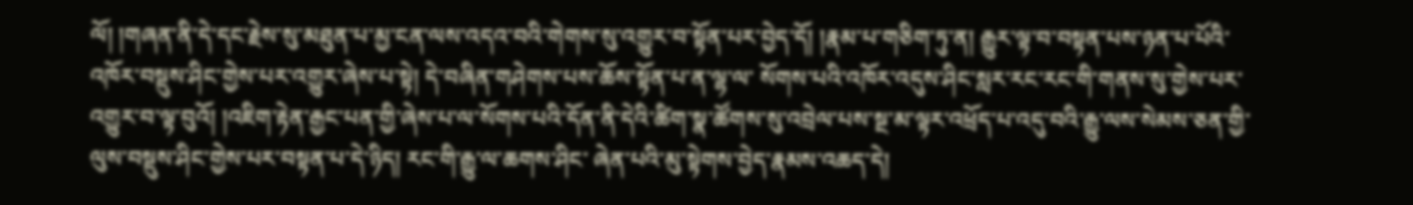ལོ། །གཞན་ནི་དེ་དང་རྗེས་སུ་མཐུན་པ་མྱ་ངན་ལས་འདའ་བའི་གེགས་སུ་འགྱུར་བ་སྟོན་པར་བྱེད་དོ། །རྣམ་པ་གཅིག་ཏུ་ན། རྒྱུར་ལྟ་བ་བསྟན་པས་ཉན་པ་པོའི་འཁོར་བསྡུས་ཤིང་གྱེས་པར་འགྱུར་ཞེས་པ་སྟེ། དེ་བཞིན་གཤེགས་པས་ཆོས་སྟོན་པ་ན་ལྷ་ལ་ སོགས་པའི་འཁོར་འདུས་ཤིང་སླར་རང་རང་གི་གནས་སུ་གྱེས་པར་འགྱུར་བ་ལྟ་བུའོ། །འཇིག་རྟེན་རྒྱང་པན་གྱི་ཞེས་པ་ལ་སོགས་པའི་དོན་ནི་དེའི་ཚིག་སྣ་ཚོགས་སུ་འབྲེལ་པས་སྔ་མ་ལྟར་འཕྲོད་པ་འདུ་བའི་རྒྱུ་ལས་སེམས་ཅན་གྱི་ལུས་བསྡུས་ཤིང་གྱེས་པར་བསྟན་པ་དེ་ཉིད། རང་གི་རྒྱུ་ལ་ཆགས་ཤིང་ ཞེན་པའི་མུ་སྟེགས་བྱེད་རྣམས་འཆད་དེ།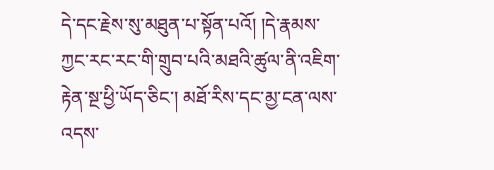དེ་དང་རྗེས་སུ་མཐུན་པ་སྟོན་པའོ། །དེ་རྣམས་ཀྱང་རང་རང་གི་གྲུབ་པའི་མཐའི་ཚུལ་ནི་འཇིག་རྟེན་སྔ་ཕྱི་ཡོད་ཅིང་། མཐོ་རིས་དང་མྱ་ངན་ལས་འདས་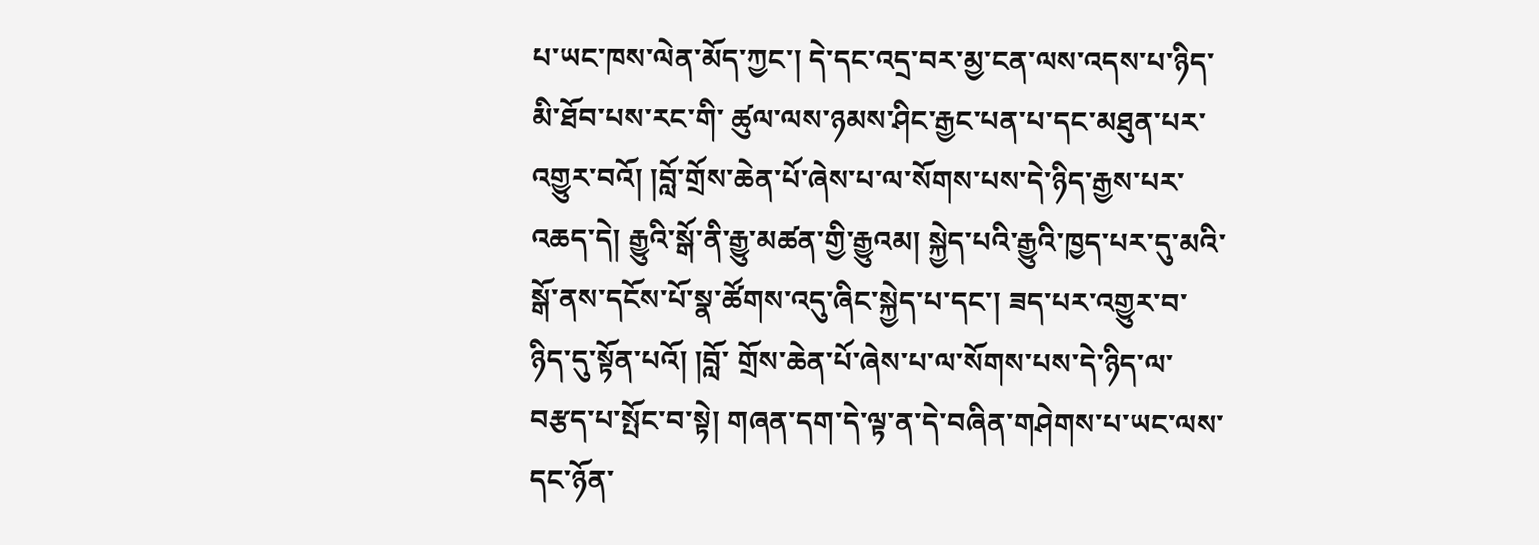པ་ཡང་ཁས་ལེན་མོད་ཀྱང་། དེ་དང་འདྲ་བར་མྱ་ངན་ལས་འདས་པ་ཉིད་མི་ཐོབ་པས་རང་གི་ ཚུལ་ལས་ཉམས་ཤིང་རྒྱང་པན་པ་དང་མཐུན་པར་འགྱུར་བའོ། །བློ་གྲོས་ཆེན་པོ་ཞེས་པ་ལ་སོགས་པས་དེ་ཉིད་རྒྱས་པར་འཆད་དེ། རྒྱུའི་སྒོ་ནི་རྒྱུ་མཚན་གྱི་རྒྱུའམ། སྐྱེད་པའི་རྒྱུའི་ཁྱད་པར་དུ་མའི་སྒོ་ནས་དངོས་པོ་སྣ་ཚོགས་འདུ་ཞིང་སྐྱེད་པ་དང་། ཟད་པར་འགྱུར་བ་ཉིད་དུ་སྟོན་པའོ། །བློ་ གྲོས་ཆེན་པོ་ཞེས་པ་ལ་སོགས་པས་དེ་ཉིད་ལ་བརྩད་པ་སྤོང་བ་སྟེ། གཞན་དག་དེ་ལྟ་ན་དེ་བཞིན་གཤེགས་པ་ཡང་ལས་དང་ཉོན་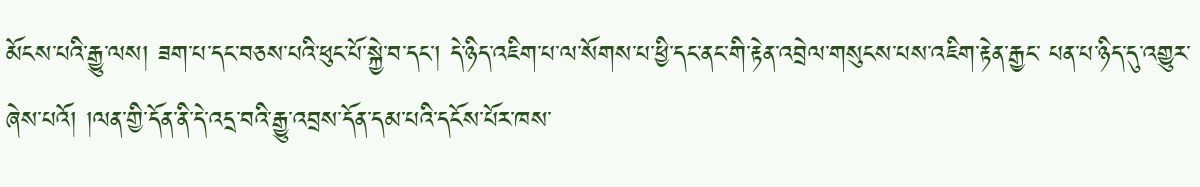མོངས་པའི་རྒྱུ་ལས། ཟག་པ་དང་བཅས་པའི་ཕུང་པོ་སྐྱེ་བ་དང་། དེ་ཉིད་འཇིག་པ་ལ་སོགས་པ་ཕྱི་དང་ནང་གི་རྟེན་འབྲེལ་གསུངས་པས་འཇིག་རྟེན་རྒྱང་ པན་པ་ཉིད་དུ་འགྱུར་ཞེས་པའོ། །ལན་གྱི་དོན་ནི་དེ་འདྲ་བའི་རྒྱུ་འབྲས་དོན་དམ་པའི་དངོས་པོར་ཁས་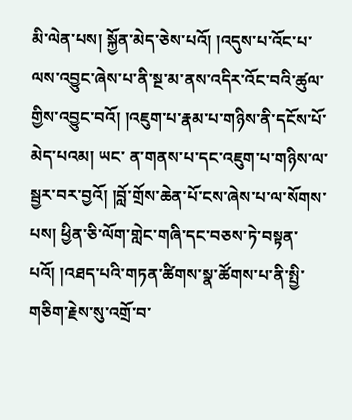མི་ལེན་པས། སྐྱོན་མེད་ཅེས་པའོ། །འདུས་པ་འོང་པ་ལས་འབྱུང་ཞེས་པ་ནི་སྔ་མ་ནས་འདིར་འོང་བའི་ཚུལ་གྱིས་འབྱུང་བའོ། །འཇུག་པ་རྣམ་པ་གཉིས་ནི་དངོས་པོ་མེད་པའམ། ཡང་ ན་གནས་པ་དང་འཇུག་པ་གཉིས་ལ་སྦྱར་བར་བྱའོ། །བློ་གྲོས་ཆེན་པོ་ངས་ཞེས་པ་ལ་སོགས་པས། ཕྱིན་ཅི་ལོག་གླེང་གཞི་དང་བཅས་ཏེ་བསྟན་པའོ། །འཐད་པའི་གཏན་ཚིགས་སྣ་ཚོགས་པ་ནི་སྤྱི་གཅིག་རྗེས་སུ་འགྲོ་བ་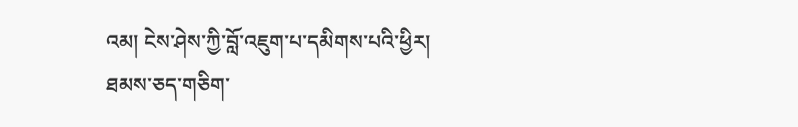འམ། ངེས་ཤེས་ཀྱི་བློ་འཇུག་པ་དམིགས་པའི་ཕྱིར། ཐམས་ཅད་གཅིག་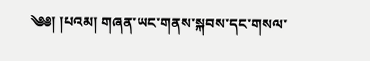༄༅། །པའམ། གཞན་ཡང་གནས་སྐབས་དང་གསལ་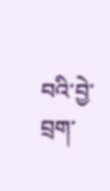བའི་བྱེ་བྲག་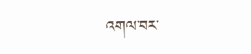འགལ་བར་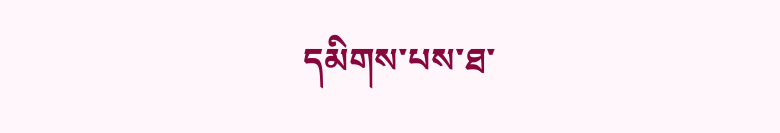དམིགས་པས་ཐ་